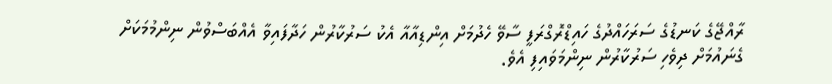ރާއްޖޭގެ ކަނޑުގެ ސަރަހައްދުގެ ހައިޑްރޮގްރަފީ ސާވޭ ހެދުމަށް އިންޑިއާއާ އެކު ސަރުކާރުން ހަދާފައިވާ އެއްބަސްވުން ނިންމުމަކަށް ގެނައުމަށް ދިވެހި ސަރުކާރުން ނިންމަވައިފި އެވެ.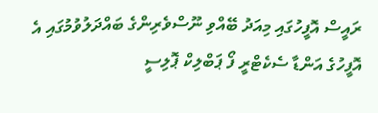ރައީސް އޮފީހުގައި މިއަދު ބޭއްވި ނޫސްވެރިންގެ ބައްދަލުވުމުގައި އެ އޮފީހުގެ އަންޑާ ސެކެޓްރީ ފޯ ޕަބްލިކް ޕޮލިސީ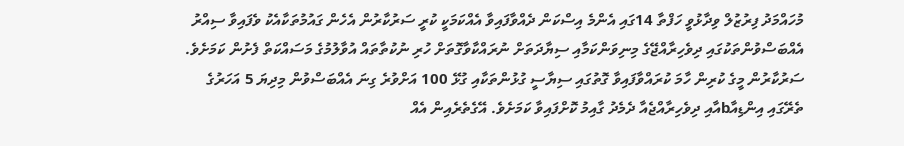މުހައްމަދު ފިރުޒުލް ވިދާޅުވީ ހަފްތާ 14ގައި އެންމެ އިސްކަން ދެއްވާފައިވާ އެއްކަމަކީ ކުރީ ސަރުކާރުން އެހެން ގައުމުތަކާއެކު ވެފައިވާ ސިއްރު އެއްބަސްވުންތަކުގައި ދިވެހިރާއްޖޭގެ މިނިވަންކަމާއި ސިޔާދަތަށް ނުރައްކާވާގޮތަށް ހުރި ނުކުތާތައް އުވާލުމުގެ މަސައްކަތް ފެށުން ކަމަށެވެ. ސަރުކާރުން މީގެ ކުރިން ހާމަ ކުރައްވާފައިވާ ގޮތުގައި ސިޔާސީ ގުޅުންތަކާއި ގުޅޭ 100 އަށްވުރެ ގިނަ އެއްބަސްވުން މިދިޔަ 5 އަހަރުގެ ތެރޭގައި އިންޑިއާbއާއި ދިވެހިރާއްޖެއާ ދެމެދު ގާއިމު ކޮށްފައިވާ ކަމަށެވެ. އޭގެތެރެއިން އެއް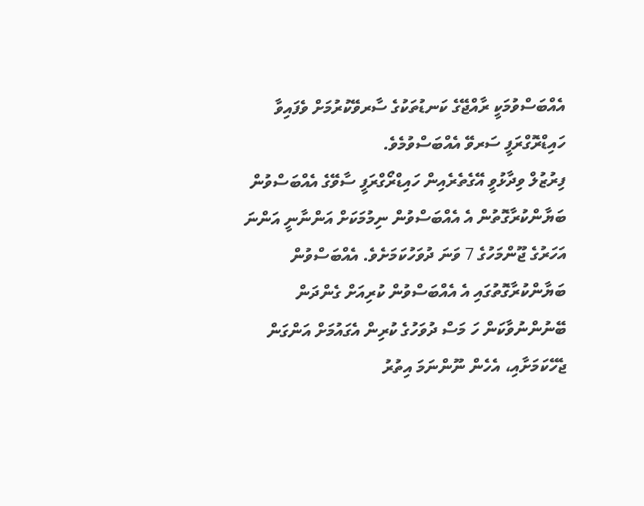އެއްބަސްވުމަކީ ރާއްޖޭގެ ކަނޑުތަކުގެ ސާރވޭކުރުމަށް ވެފައިވާ ހައިޑްރޮގްރަފީ ސަރވޭ އެއްބަސްވުމެވެ.
ފިރުޒުލް ވިދާޅުވީ އޭގެތެރެއިން ހައިޑްރޯގްރަފީ ސާވޭގެ އެއްބަސްވުން ބަޔާންކުރާގޮތުން އެ އެއްބަސްވުން ނިމުމަކަށް އަންނާނީ އަންނަ އަހަރުގެ ޖޫންމަހުގެ 7 ވަނަ ދުވަހުކަމަށެވެ. އެއްބަސްވުން ބަޔާންކުރާގޮތުގައި އެ އެއްބަސްވުން ކުރިއަށް ގެންދަން ބޭނުންނުވާކަން ހަ މަސް ދުވަހުގެ ކުރިން އެގައުމަށް އަންގަން ޖެހޭކަމަށާއި، އެހެން ނޫންނަމަ އިތުރު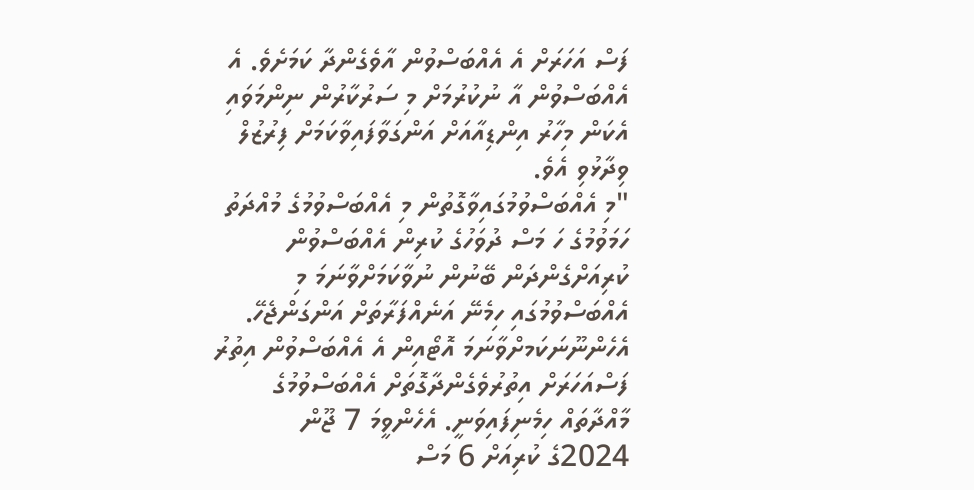ފަސް އަހަރަށް އެ އެއްބަސްވުން އާވެގެންދާ ކަމަށެވެ. އެ އެއްބަސްވުން އާ ނުކުރުމަށް މި ސަރުކާރުން ނިންމަވައި އެކަން މިހާރު އިންޑިއާއަށް އަންގަވާފައިވާކަމަށް ފިރުޒުލް ވިދާޅުވި އެވެ.
"މި އެއްބަސްވުމުގައިވާގޮތުން މި އެއްބަސްވުމުގެ މުއްދަތު ހަމަވުމުގެ ހަ މަސް ދުވަހުގެ ކުރިން އެއްބަސްވުން ކުރިއަށްގެންދަން ބޭނުން ނުވާކަމަށްވާނަމަ މި އެއްބަސްވުމުގައި ހިމެނޭ އަނެއްފަރާތަށް އަންގަންޖެހޭ. އެހެންނޫނަކަމށްވާނަމަ އޮޓޯއިން އެ އެއްބަސްވުން އިތުރު ފަސްއަހަރަށް އިތުރުވެގެންދާގޮތަށް އެއްބަސްވުމުގެ މާއްދާތައް ހިމެނިފައިވަނީ. އެހެންވީމަ 7 ޖޫން 2024ގެ ކުރިއަށް 6 މަސް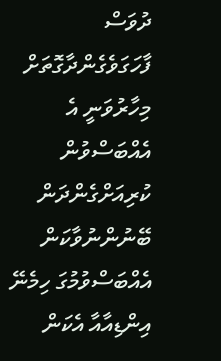ދުވަސް ފާހަގަވެގެންދާގޮތަށް މިހާރުވަނީ އެ އެއްބަސްވުން ކުރިއަށްގެންދަން ބޭނުންނުވާކަން އެއްބަސްވުމުގަ ހިމެނޭ އިންޑިއާއާ އެކަން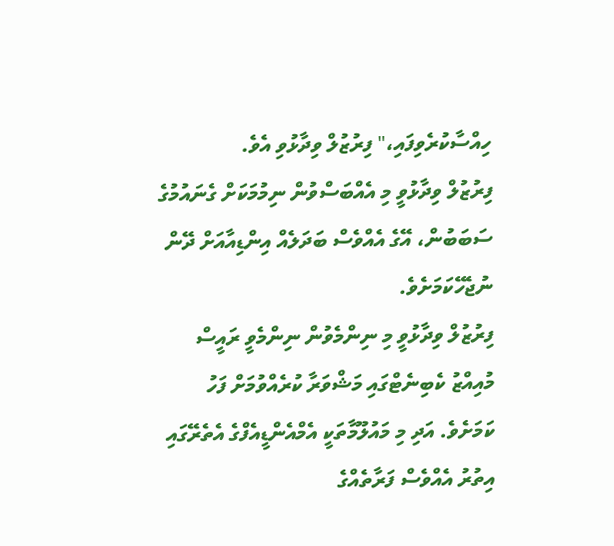ހިއްސާކުރެވިފައި،" ފިރުޒުލް ވިދާޅުވި އެވެ.
ފިރުޒުލް ވިދާޅުވީ މި އެއްބަސްވުން ނިމުމަކަށް ގެނައުމުގެ ސަބަބުން، އޭގެ އެއްވެސް ބަދަލެއް އިންޑިއާއަށް ދޭން ނުޖެހޭކަމަށެވެ.
ފިރުޒުލް ވިދާޅުވީ މި ނިންމެވުން ނިންމެވީ ރައީސް މުއިއްޒު ކެބިނެޓްގައި މަޝްވަރާ ކުރެއްވުމަށް ފަހު ކަމަށެވެ. އަދި މި މައުލޫމާތަކީ އެމްއެންޑީއެފްގެ އެތެރޭގައި އިތުރު އެއްވެސް ފަރާތެއްގެ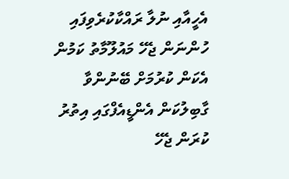އެހީއާއި ނުލާ ރައްކާކުރެވިފައި ހުންނަން ޖެހޭ މައުލޫމާތު ކަމުން އެކަން ކުރުމަށް ބޭނުންވާ ގާބިލުކަން އެންޑީއެފްގައި އިތުރު ކުރަން ޖެހޭ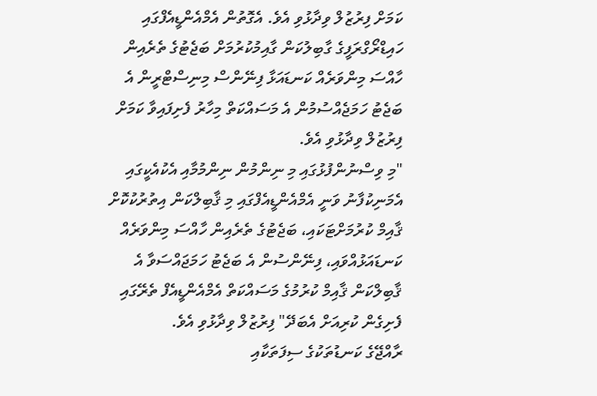ކަމަށް ފިރުޒުލް ވިދާޅުވި އެވެ. އެގޮތުން އެމްއެންޑީއެފްގައި ހައިޑްރޯގްރަފީގެ ގާބިލުކަން ގާއިމުކުރުމަށް ބަޖެޓުގެ ތެރެއިން ހާއްސަ މިންވަރެއް ކަނޑައަޅާ ފިނޭންސް މިނިސްޓްރީން އެ ބަޖެޓު ހަމަޖެއްސުމުން އެ މަސައްކަތް މިހާރު ފެށިފައިވާ ކަމަށް ފިރުޒުލް ވިދާޅުވި އެވެ.
"މި ވިސްނުންފުޅުގައި މި ނިންމުން ނިންމުމާއި އެކުއެކީގައި އެމަނިކުފާނު ވަނީ އެމްއެންޑީއެފްގައި މި ޤާބިލްކަން އިތުރުކުކޮށް ޤާއިމް ކުރުމަށްޓަކައި، ބަޖެޓުގެ ތެރެއިން ހާއްސަ މިންވަރެއް ކަނޑައަޅުއްވައި، ފިނޭންސުން އެ ބަޖެޓު ހަމަޖައްސަވާ އެ ޤާބިލްކަން ޤާއިމް ކުރުމުގެ މަސައްކަތް އެމްއެންޑީއެފް ތެރޭގައި ފެށިގެން ކުރިއަށް އެބަދޭ" ފިރުޒުލް ވިދާޅުވި އެވެ.
ރާއްޖޭގެ ކަނޑުތަކުގެ ސިފަތަކާއި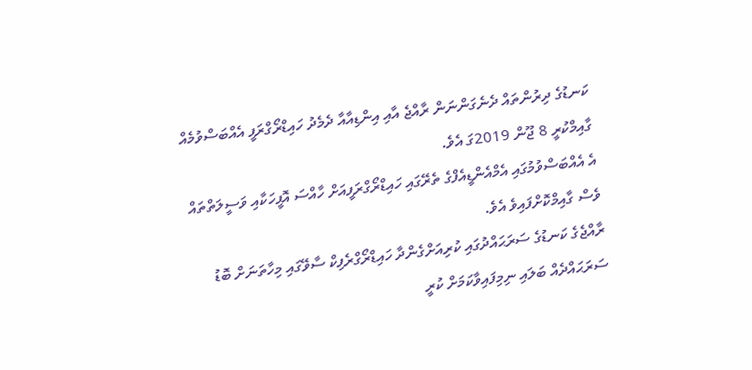ކަނޑުގެ ދިރުންތައް ދެނެގަންނަން ރާއްޖެ އާއި އިންޑިއާއާ ދެމެދު ހައިޑްރޯގްރަފީ އެއްބަސްވުމެއް ގާއިމްކުރީ 8 ޖޫން 2019ގަ އެވެ.
އެ އެއްބަސްވުމުގައި އެމްއެންޑީއެފްގެ ތެރޭގައި ހައިޑްރޯގްރަފީއަށް ހާއްސަ އޮފީހަކާއި ވަސީލަތްތައް ވެސް ގާއިމްކޮށްފައިވެ އެވެ.
ރާއްޖެގެ ކަނޑުގެ ސަރަޙައްދުގައި ކުރިއަށްގެންދާ ހައިޑްރޯގްރެފިކް ސާވޭގައި މިހާތަނަށް ބޮޑު ސަރަޙައްދެއް ބަލައި ނިމިފައިވާކަމަށް ކުރީ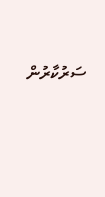ސަރުކާރުން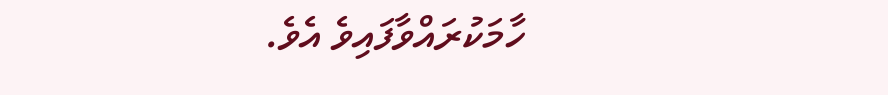ހާމަކުރައްވާފައިވެ އެވެ.